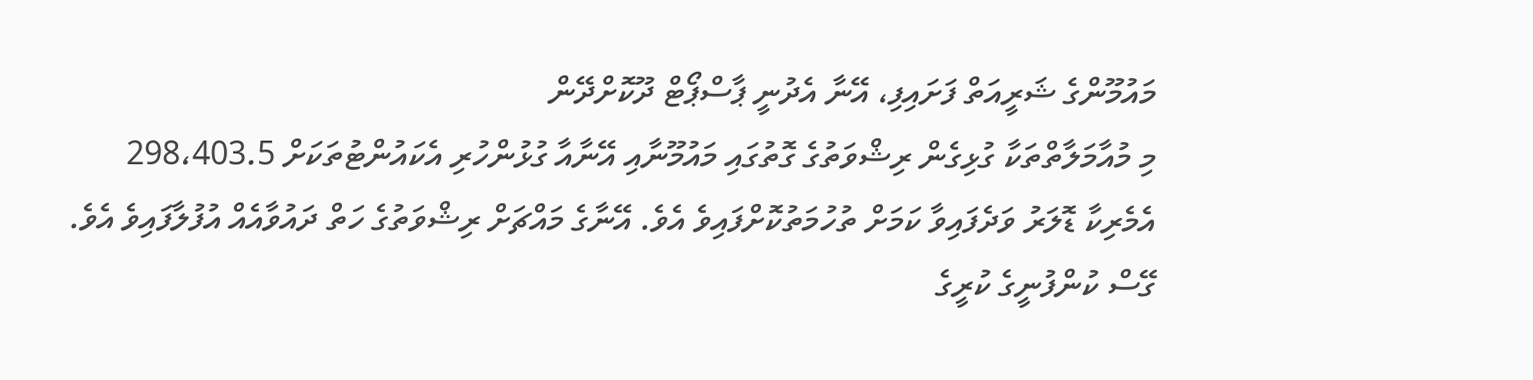މައުމޫންގެ ޝަރީއަތް ފަށައިފި، އޭނާ އެދުނީ ޕާސްޕޯޓް ދޫކޮށްދޭން
މި މުއާމަލާތްތަކާ ގުޅިގެން ރިޝްވަތުގެ ގޮތުގައި މައުމޫނާއި އޭނާއާ ގުޅުންހުރި އެކައުންޓުތަކަށް 298،403.5 އެމެރިކާ ޑޮލަރު ވަދެފައިވާ ކަމަށް ތުހުމަތުކޮށްފައިވެ އެވެ. އޭނާގެ މައްޗަށް ރިޝްވަތުގެ ހަތް ދައުވާއެއް އުފުލާފައިވެ އެވެ.
ގޭސް ކުންފުނީގެ ކުރީގެ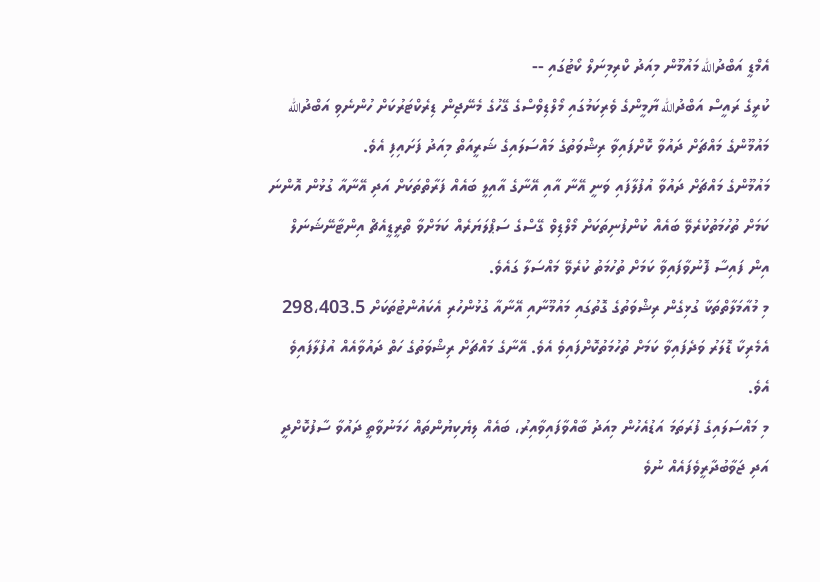އެމްޑީ އަބްދުالله މައުމޫން މިއަދު ކްރިމިނަލް ކޯޓުގައި --
ކުރީގެ ރައީސް އަބްދުالله ޔާމީންގެ ވެރިކަމުގައި މޯލްޑިވްސްގެ ގޭހުގެ މެނޭޖިން ޑިރެކްޓަރުކަށް ހުންނެވި އަބްދުالله މައުމޫންގެ މައްޗަށް ދައުވާ ކޮށްފައިވާ ރިޝްވަތުގެ މައްސަލައިގެ ޝަރީއަތް މިއަދު ފަށައިފި އެވެ.
މައުމޫންގެ މައްޗަށް ދައުވާ އުފުލާފައި ވަނީ އޭނާ އާއި އޭނާގެ އާއިލީ ބައެއް ފަރާތްތަކަށް އަދި އޭނާއާ ގުޅުން އޮންނަ ކަމަށް ތުހުމަތުކުރެވޭ ބައެއް ކުންފުނިތަކަށް މޯލްޑިވް ގޭސްގެ ސަޕްލަޔަރެއް ކަމަށްވާ ތްރީޑީއެޗް އިންޓާނޭޝަނަލް އިން ފައިސާ ފޮނުވާފައިވާ ކަމަށް ތުހުމަތު ކުރެވޭ މައްސަލާ ގައެވެ.
މި މުއާމަލާތްތަކާ ގުޅިގެން ރިޝްވަތުގެ ގޮތުގައި މައުމޫނާއި އޭނާއާ ގުޅުންހުރި އެކައުންޓުތަކަށް 298،403.5 އެމެރިކާ ޑޮލަރު ވަދެފައިވާ ކަމަށް ތުހުމަތުކޮށްފައިވެ އެވެ. އޭނާގެ މައްޗަށް ރިޝްވަތުގެ ހަތް ދައުވާއެއް އުފުލާފައިވެ އެވެ.
މި މައްސަލައިގެ ފުރަތަމަ އަޑުއެހުން މިއަދު ބާއްވާފައިވާއިރު، ބައެއް ލިޔެކިޔުންތައް ހަމަނުވާތީ ދައުވާ ސާފުކޮށްދީ އަދި ޖަވާބުދާރީވެފައެއް ނުވެ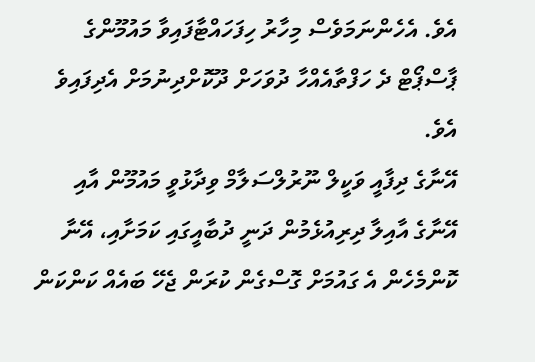އެވެ. އެހެންނަމަވެސް މިހާރު ހިފަހައްޓާފައިވާ މައުމޫންގެ ޕާސްޕޯޓް ދެ ހަފްތާއެއްހާ ދުވަހަށް ދޫކޮށްދިނުމަށް އެދިފައިވެ އެވެ.
އޭނާގެ ދިފާއީ ވަކީލް ނޫރުލްސަލާމް ވިދާޅުވީ މައުމޫން އާއި އޭނާގެ އާއިލާ ދިރިއުޅެމުން ދަނީ ދުބާއީގައި ކަމަށާއި، އޭނާ ކޮންމެހެން އެ ގައުމަށް ގޮސްގެން ކުރަން ޖެހޭ ބައެއް ކަންކަން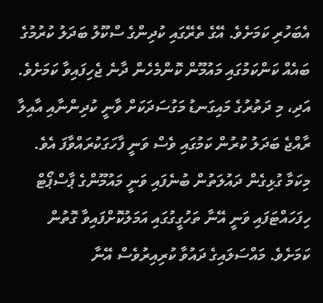އެބަހުރި ކަމަށެވެ. އޭގެ ތެރޭގައި ކުދިންގެ ސްކޫލު ބަދަލު ކުރުމުގެ ބައެއް ކަންކަމުގައި މައުމޫން ކޮންމެހެން ދާނެ ޖެހިފައިވާ ކަމަށެވެ. އަދި، މި ދަތުރުގެ މައިގަނޑު މަގުސަދަކަށް ވާނީ ކުދިންނާއި އާއިލާ ރާއްޖެ ބަދަލު ކުރުން ކަމުގައި ވެސް ވަނީ ފާހަގަކުރައްވާފަ އެވެ.
މިކަމާ ގުޅިގެން ދައުލަތުން ބުނެފައި ވަނީ މައުމޫންގެ ޕާސްޕޯޓް ހިފަހައްޓަފައި ވަނީ އޭނާ ތަހުގީގުގައި އަމަލުކޮށްފައިވާ ގޮތުން ކަމަށެވެ. މައްސަލައިގެ ދައުވާ ކުރިއިރުވެސް އޭނާ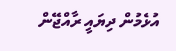އުޅެމުން ދިޔައީ ރާއްޖޭން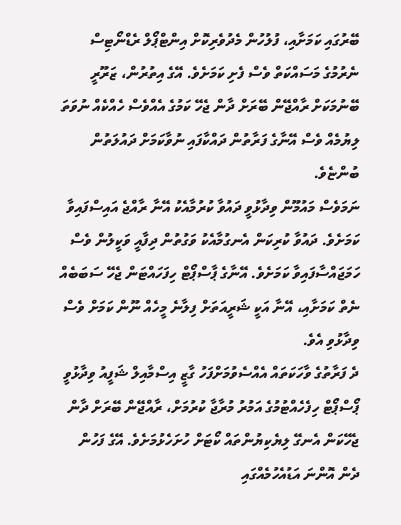ބޭރުގައި ކަމަށާއި، ފުލުހުން މެދުވެރިކޮށް އިންޓްޕޯލް ރެޑްނޯޓިސް ނެރުމުގެ މަސައްކަތް ވެސް ފެށި ކަމަށެވެ. އޭގެ އިތުރުން، ޒަރޫރީ ބޭނުމަކަށް ރާއްޖޭން ބޭރަށް ދާން ޖެހޭ ކަމުގެ އެއްވެސް ހެއްކެއް ނުވަތަ ލިޔުމެއް ވެސް އޭނާގެ ފަރާތުން ދައްކާފައި ނުވާކަމަށް ދައުލަތުން ބުންޏެވެ.
ނަމަވެސް މައުމޫން ވިދާޅުވީ ދައުވާ ކުރުމާއެކު އޭނާ ރާއްޖެ އައިސްފައިވާ ކަމަށެވެ. ދައުވާ ކުރިކަން އެނގުމާއެކު ވަގުތުން ދިފާއީ ވަކީލުން ވެސް ހަމަޖައްސާފައިވާ ކަމަށެވެ. އޭނާގެ ޕާސްޕޯޓް ހިފަހައްޓަން ޖެހޭ ސަބަބެއް ނެތް ކަމަށާއި، އޭނާ އަކީ ޝަރީއަތަށް ފިލާނެ މީހެއް ނޫން ކަމަށް ވެސް ވިދާޅުވި އެވެ.
ދެ ފަރާތުގެ ވާހަކަތައް އެއްސެވުމަށްފަހު ގާޒީ އިސްމާއިލް ޝަފީއު ވިދާޅުވީ ޕޯސްޕޯޓް ހިފެހެއްޓުމުގެ އަމުރު މުރާޖާ ކުރުމަށް، ރާއްޖޭން ބޭރަށް ދާން ޖެހޭކަން އެނގޭ ލިޔެކިޔުންތައް ކޯޓަށް ހުށަހެޅުމަށެވެ. އޭގެ ފަހުން ދެން އޮންނަ އަޑުއެހުމެއްގައި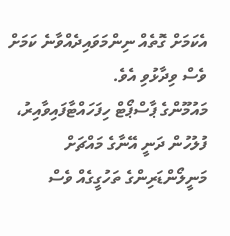އެކަމަށް ގޮތެއް ނިންމަވައިދެއްވާނެ ކަމަށް ވެސް ވިދާޅުވި އެވެ.
މައުމޫންގެ ޕާސްޕޯޓް ހިފަހައްޓާފައިވާއިރު، ފުލުހުން ދަނީ އޭނާގެ މައްޗަށް މަނީލޯންޑަރިންގެ ތަހުގީގެއް ވެސް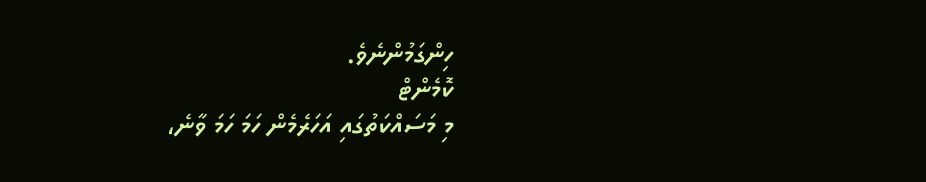ހިންގަމުންނެވެ.
ކޮމެންޓް
މި މަސައްކަތުގައި އަހަރެމެން ހަމަ ހަމަ ވާނެ،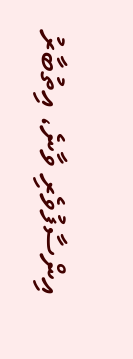އިންސާފުވެރި ވާނެ، އިތުބާރު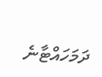ދަމަހައްޓާނެ